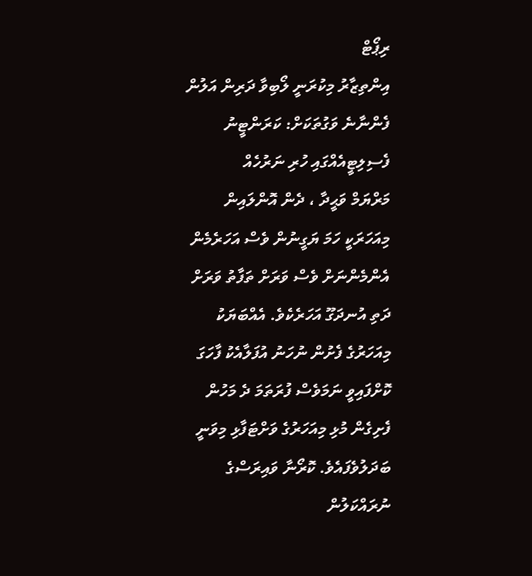ރިޕޯޓް
އިންތިޒާރު މިކުރަނީ ލޯބިވާ ދަރިން އަލުން ފެންނާނެ ވަގުތަކަށް: ކަރަންޓީނު ފެސިލިޓީއެއްގައި ހުރި ނަރުހެއް
މަރްޔަމް ވަޙީދާ ، ދެން އޮންލައިން
މިއަހަރަކީ ހަމަ ޔަގީނުން ވެސް އަހަރެމެން އެންމެންނަށް ވެސް ވަރަށް ތަފާތު ވަރަށް ދަތި އުނދަގޫ އަހަރެކެވެ. އެއްބަޔަކު މިއަހަރުގެ ފެށުން ނުހަނު އުފަލާއެކު ފާހަގަ ކޮށްފައިވީ ނަމަވެސް ފުރަތަމަ ދެ މަހުން ފެށިގެން މުޅި މިއަހަރުގެ ވަށްޓަފާޅި މިވަނީ ބަދަލުވެފައެވެ. ކޮރޯނާ ވައިރަސްގެ ނުރައްކަލުން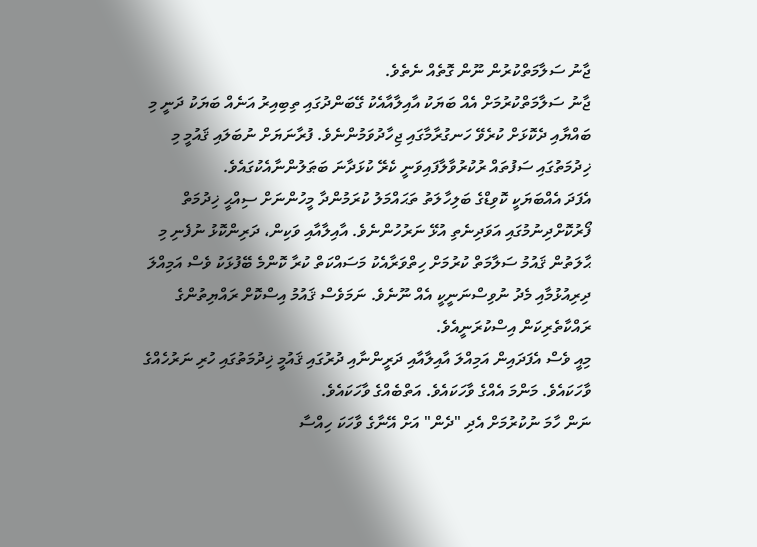ޖާނު ސަލާމަތްކުރުން ނޫން ގޮތެއް ނެތެވެ.
ޖާނު ސަލާމަތްކުރުމަށް އެއް ބަޔަކު އާއިލާއާއެކު ގޭބަންދުގައި ތިބިއިރު އަނެއް ބަޔަކު ދަނީ މި ބައްޔާއި ދެކޮޅަށް ކުރެވޭ ހަނގުރާމާގައި ޖިހާދުވަމުންނެވެ. ފުރާނަޔަށް ނުބަލައި ޤައުމީ މި ޚިދުމަތުގައި ސަފުތައް ރުކުރުވާލާފައިވަނީ ކެރޭ ކުޅަދާނަ ބަޠަލުންނާއެކުގައެވެ.
އެފަދަ އެއްބަޔަކީ ކޮވިޑްގެ ބަލިހާލަތު ތަޙައްމަލު ކުރަމުންދާ މީހުންނަށް ސިއްޙީ ޚިދުމަތް ފޯރުކޮށްދިނުމުގައި އަވަދިނެތި އުޅޭ ނަރުހުންނެވެ. އާއިލާއާއި ވަކިން، ދަރިންކޮޅު ނުފެނި މި ޙާލަތުން ޤައުމު ސަލާމަތް ކުރުމަށް ހިތްވަރާއެކު މަސައްކަތް ކުރާ ކޮންމެ ބޭފުޅަކު ވެސް އަމިއްލަ ދިރިއުޅުމާއި މެދު ނުވިސްނަނީކީ އެއް ނޫނެވެ. ނަމަވެސް ޤައުމު އިސްކޮށް ރައްޔިތުންގެ ރައްކާތެރިކަން އިސްކުރަނީއެވެ.
މިއީ ވެސް އެފަދައިން އަމިއްލަ އާއިލާއާއި ދަރީންނާއި ދުރުގައި ޤައުމީ ޚިދުމަތުގައި ހުރި ނަރުހެއްގެ ވާހަކައެވެ. މަންމަ އެއްގެ ވާހަކައެވެ. އަތްބެއްގެ ވާހަކައެވެ.
ނަން ހާމަ ނުކުރުމަށް އެދި "ދެން" އަށް އޭނާގެ ވާހަކަ ހިއްސާ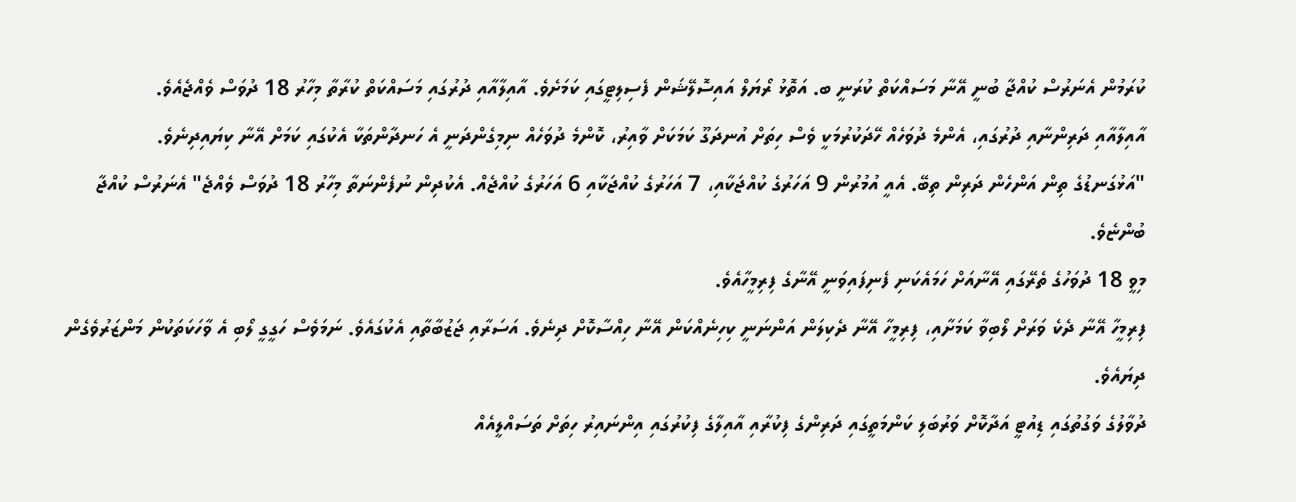ކުރަމުން އެނަރުސް ކުއްޖާ ބުނީ އޭނާ މަސައްކަތް ކުރަނީ ބ. އަތޮޅު ރޯޔަލް އައިސޮލޭޝަން ފެސިލިޓީގައި ކަމަށެވެ. އާއިލާއާއި ދުރުގައި މަސައްކަތް ކުރާތާ މިހާރު 18 ދުވަސް ވެއްޖެއެވެ.
އާއިލާއާއި ދަރިންނާއި ދުރުގައި، އެންމެ ދުވަހެއް ހޭދަކުރުމަކީ ވެސް ހިތަށް އުނދަގޫ ކަމަކަށް ވާއިރު، ކޮންމެ ދުވަހެއް ނިމިގެންދަނީ އެ ހަނދާންތަކާ އެކުގައި ކަމަށް އޭނާ ކިޔައިދިނެވެ.
"އަޅުގަނޑުގެ ތިން އަންހެން ދަރިން ތިބޭ. އެއީ އުމުރުން 9 އަހަރުގެ ކުއްޖަކާއި، 7 އަހަރުގެ ކުއްޖަކާއި 6 އަހަރުގެ ކުއްޖެއް. އެކުދިން ނުފެންނަތާ މިހާރު 18 ދުވަސް ވެއްޖެ" އެނަރުސް ކުއްޖާ ބުންޏެވެ.
މިވީ 18 ދުވަހުގެ ތެރޭގައި އޭނާއަށް ހަމައެކަނި ފެނިފައިވަނީ އޭނާގެ ފިރިމީހާއެވެ.
ފިރިމީހާ އޭނާ ދެކެ ވަރަށް ލޯބިވާ ކަމަށާއި، ފިރިމީހާ އޭނާ ދެކިލަން އަންނަނީ ކިހިނެއްކަން އޭނާ ހިއްސާކޮށް ދިނެވެ. އަސަރާއި ޖަޒުބާތާއި އެކުގައެވެ. ނަމަވެސް ހަގީގީ ލޯބި އެ ވާހަކަތަކުން މަންޒަރުވެގެން ދިޔައެވެ.
ދުވާލުގެ ވަގުތުގައި ޑިއުޓީ އަދާކޮށް ވަރުބަލި ކަންމަތީގައި ދަރިންގެ ފިކުރާއި އާއިލާގެ ފިކުރުގައި އިންނައިރު ހިތަށް ތަސައްލީއެއް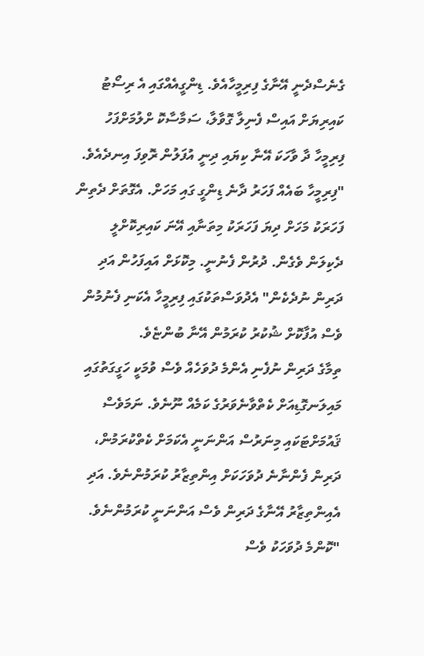ގެނެސްދެނީ އޭނާގެ ފިރިމީހާއެވެ. ޑިންގީއެއްގައި އެ ރިސޯޓު ކައިރިޔަށް އައިސް ފެނިލާ ގޮވާލާ، ސަމާސާކޮ ށްލުމަށްފަހު ފިރިމީހާ ދާ ވާހަކަ އޭނާ ކިޔައި ދިނީ އުފަލުން ރޮވިފަ އިނދެއެވެ.
"ފިރިމީހާ ބައެއް ފަހަރު ދާނެ ޑިންގީ ގައި މަހަށް. އެގޮތަށް ދެތިން ފަހަރަކު މަހަށް ދިޔަ ފަހަރަކު މިތަނާއި އޭނަ ކައިރިކޮށްލީ ދެކިލަން ވެގެން. ދުރުން ފެނުނީ. މިކޮޅަށް އައިފަހުން އަދި ދަރިން ނުދެކެން" އެދުވަސްތަކުގައި ފިރިމީހާ އެކަނި ފެނުމުން ވެސް އުފާކޮށް ޝުކުރު ކުރަމުން އޭނާ ބުންޏެވެ.
ތިމާގެ ދަރިން ނުފެނި އެންމެ ދުވަހެއް ވެސް ވުމަކީ ހަގީގަތުގައި މައިލަނގޮޑިއަށް ކެތްވާނެވަރުގެ ކަމެއް ނޫނެވެ. ނަމަވެސް ޤައުމަށްޓަކައި މިނަރުސް އަންނަނީ އެކަމަށް ކެތްކުރަމުން، ދަރިން ފެންނާނެ ދުވަހަކަށް އިންތިޒާރު ކުރަމުންނެވެ. އަދި އެއިންތިޒާރު އޭނާގެ ދަރިން ވެސް އަންނަނީ ކުރަމުންނެވެ.
"ކޮންމެ ދުވަހަކު ވެސް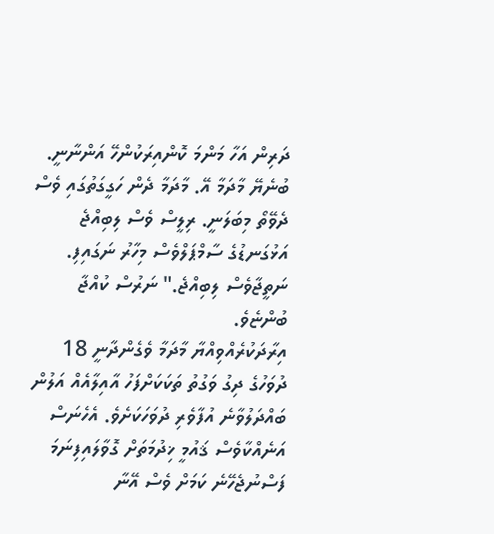ދަރިން އަހާ މަންމަ ކޮންއިރަކުންހޭ އަންނާނީ. ބުނެޔޭ މާދަމާ އޭ. މާދަމާ ދެން ހަގީގަތުގައި ވެސް ދެވޭތޯ މިބަލަނީ. ރިލީސް ވެސް ލިބިއްޖެ އަޅުގަނޑުގެ ސާމްޕަލްވެސް މިހާރު ނަގައިފި. ނަތީޖާވެސް ލިބިއްޖެ." ނަރުސް ކުއްޖާ ބުންޏެވެ.
އިރާދަކުރެއްވިއްޔާ މާދަމާ ވެގެންދާނީ 18 ދުވަހުގެ ދިގު ވަގުތު ތަކަކަށްފަހު އާއިލާއެއް އަލުން ބައްދަލުވާނެ އުފާވެރި ދުވަހަކަށެވެ. އެހެނަސް އަނެއްކާވެސް ޤައުމީ ޚިދުމަތަށް ގޮވާލައިފިނަމަ ފަސްނުޖެހޭނެ ކަމަށް ވެސް އޭނާ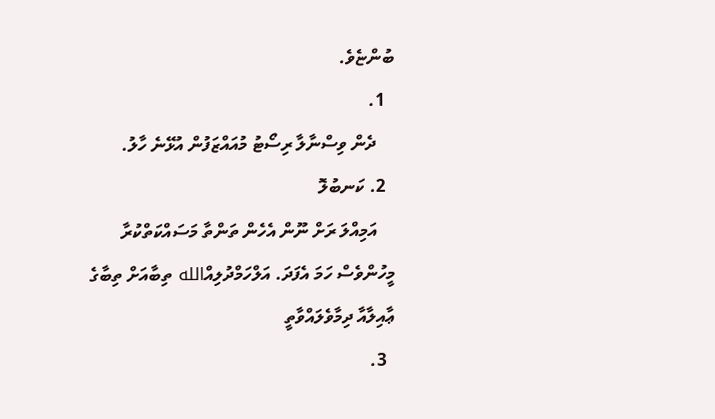ބުންޏެވެ.
  1.
    ދެން ވިސްނާލާ ރިސޯޓު މުއައްޒަފުން އުޅޭނެ ހާލު.
  2. ކަނބުލޮ
    އަމިއްލަ ރަށް ނޫން އެހެން ތަންތާ މަސައްކަތްކުރާ މީހުންވެސް ހަމަ އެފަދަ. އަލްހަމްދުލިއްالله ތިބާއަށް ތިބާގެ ޢާއިލާއާ ދިމާވެލައްވާތީ
  3.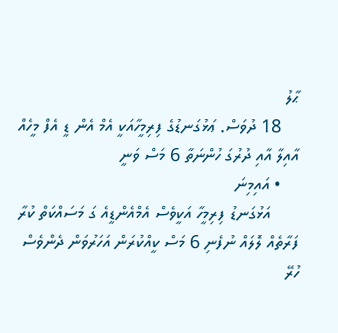ޙާލު
    18 ދުވަސް. ޢަޅުގަނޑުގެ ފިރިމީހާއަކީ އެމް އެން ޑީ އެފް މީހެއް އާއިލާ އާއި ދުރުގަ ހުންނަތާ 6 މަސް ވަނީ
    • އައިމިނަ
      އަޅުގަނޑު ފިރިމީހާ އަކީވެސް އެމްއެންޑީއެ ގަ މަސައްކަތް ކުރާ ފަރާތެއް ލޮލައް ނުފެނި 6 މަސް ކީއްކުރަން އަހަރުވަން ދެންވެސް ހުރޭ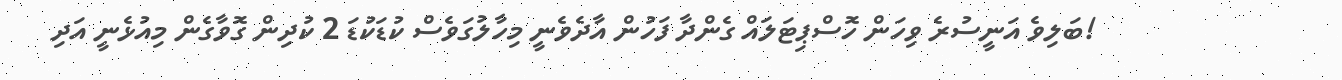!ބަލިވެ އަނީސުރެ ވިހަން ހޮސްޕިޓަލައް ގެންދާ ފަހުން އާދެވެނީ މިހާލުގަވެސް ކުޑަކުޑަ 2 ކުދިން ގޮވާގެން މިއުޅެނީ އަދި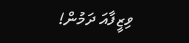ވިޒީފާއަ ދަމުން!